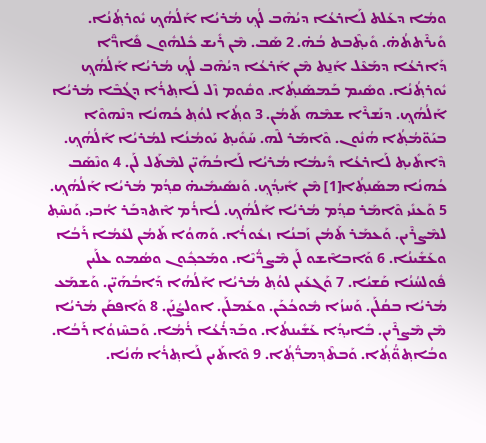ܘܡܳܐ ܕܥܰܠܬ ܠܰܐܪܥܳܐ ܕܝܳܗܶܒ ܠܳܟ݂ ܡܳܪܝܳܐ ܐܰܠܳܗܳܟ݂ ܝܽܘܪܬ݂ܳܢܳܐ. ܘܺܝܪܶܬܬܳܗ̇. ܘܺܝܬ݂ܶܒܬ ܒܳܗ̇. 2 ܣܰܒ. ܡܶܢ ܪܺܝܫ ܟܽܠܗܽܘܢ ܦܺܐܖ̈ܶܐ ܕܰܐܪܥܳܐ ܕܡܰܥܶܠ ܐܰܢ̱ܬ ܡܶܢ ܐܰܪܥܳܐ ܕܝܳܗܶܒ ܠܳܟ݂ ܡܳܪܝܳܐ ܐܰܠܳܗܳܟ݂ ܝܽܘܪܬ݂ܳܢܳܐ. ܘܣܺܝܡ ܒܰܡܣܰܢܬ݂ܳܐ. ܘܩܽܘܡ ܙܶܠ ܠܰܐܬ݂ܪܳܐ ܕܓܳܒܶܐ ܡܳܪܝܳܐ ܐܰܠܳܗܳܟ݂. ܕܢܰܫܪܶܐ ܫܡܶܗ ܬܰܡܳܢ. 3 ܘܬ݂ܳܐ ܠܘܳܬ݂ ܟܳܗܢܳܐ ܕܢܶܗܘܶܐ ܒܝܰܘ̈ܡܳܬ݂ܳܐ ܗܳܢܽܘܢ. ܘܶܐܡܰܪ ܠܶܗ. ܚܰܘܺܝܬ݂ ܝܰܘܡܳܢܳܐ ܠܡܳܪܝܳܐ ܐܰܠܳܗܳܟ݂. ܕܶܐܬܺܝܬ݂ ܠܰܐܪܥܳܐ ܕܺܝܡܳܐ ܡܳܪܝܳܐ ܠܰܐܒܳܗܰܝ̈ܢ ܠܡܶܬܰܠ ܠܰܢ. 4 ܘܢܶܣܰܒ ܟܳܗܢܳܐ ܡܣܰܢܬ݂ܳܐ[1] ܡܶܢ ܐܺܝܕ݂ܳܟ݂. ܘܰܢܣܺܝܡܺܝܗ̇ ܩܕ݂ܳܡ ܡܳܪܝܳܐ ܐܰܠܳܗܳܟ݂. 5 ܘܰܥܢܺܝ ܘܶܐܡܰܪ ܩܕ݂ܳܡ ܡܳܪܝܳܐ ܐܰܠܳܗܳܟ݂. ܠܳܐܪܳܡ ܐܶܬܕܒܰܪ ܐܳܒܝ. ܘܰܢܚܶܬ݂ ܠܡܶܨܪܶܝܢ. ܘܰܥܡܰܪ ܬܰܡܳܢ ܙܰܒܢܳܐ ܙܥܽܘܪܳܐ. ܘܰܗܘܳܐ ܬܰܡܳܢ ܠܥܰܡܳܐ ܪܰܒܳܐ ܘܥܰܫܺܝܢܳܐ. 6 ܘܰܐܒܐܶܫܘ ܠܰܢ ܡܶܨܖ̈ܳܝܶܐ. ܘܡܰܟܟ݂ܽܘܢ ܘܣܳܡܘ ܥܠܰܝܢ ܦܽܘܠܚܳܢܳܐ ܩܰܫܝܳܐ. 7 ܘܰܓܥܰܝܢ ܠܘܳܬ݂ ܡܳܪܝܳܐ ܐܰ‌ܠܳܗܳܐ ܕܰܐܒܳܗܰܝ̈ܢ. ܘܰܫܡܰܥ ܡܳܪܝܳܐ ܒܩܳܠܰܢ. ܘܰܚܙܳܐ ܡܽܘܟܳܟܰܢ. ܘܥܰܡܠܰܢ. ܐܘܠܨܳܢܰܢ. 8 ܘܰܐܦܩܰܢ ܡܳܪܝܳܐ ܡܶܢ ܡܶܨܪܶܝܢ. ܒܺܐܝܕ݂ܳܐ ܥܰܫܺܝܢܬܳܐ. ܘܒܰܕܪܳܥܳܐ ܪܳܡܳܐ. ܘܰܒܚܶܙܘܳܐ ܪܰܒܳܐ. ܘܒܳܐܬ݂ܘ̈ܳܬ݂ܳܐ. ܘܰܒܬܶܕ݂ܡܖ̈ܳܬ݂ܳܐ. 9 ܘܶܐܬܰܝܢ ܠܰܐܬ݂ܪܳܐ ܗܳܢܳܐ.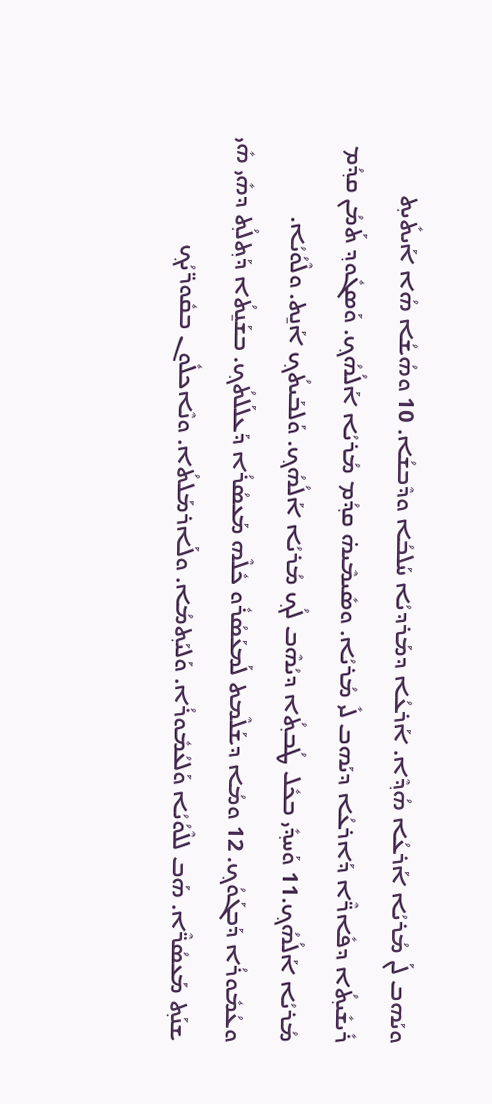ܘܝܰܗܒ ܠܰܢ ܡܳܪܝܳܐ ܐܰܪܥܳܐ ܗܳܕ݂ܶܐ. ܐܰܪܥܳܐ ܕܡܰܪܕܝܳܐ ܚܰܠܒܳܐ ܘܕܶܒܫܳܐ. 10 ܘܗܳܫܳܐ ܗܳܐ ܐܰܝܬܺܝܬ݂ ܪܺܝܫܺܝܬ݂ܳܐ ܕܦܺܐܖ̈ܶܐ ܕܰܐܪܥܳܐ ܕܝܰܗܒ ܠܺܝ ܡܳܪܝܳܐ. ܘܣܺܝܡܶܝܗ̇ ܩܕ݂ܳܡ ܡܳܪܝܳܐ ܐܰܠܳܗܳܟ݂. ܘܰܣܓܽܘܕ݂ ܬܰܡܳܢ ܩܕ݂ܳܡ ܡܳܪܝܳܐ ܐܰܠܳܗܳܟ݂.11 ܘܰܚܕ݂ܺܝ ܒܟܽܠ ܛܳܒܬ݂ܳܐ ܕܝܳܗܶܒ ܠܳܟ݂ ܡܳܪܝܳܐ ܐܰܠܳܗܳܟ݂. ܘܰܠܒܰܝܬܳܟ݂ ܐܰܢ̱ܬ. ܘܠܶܘܳܝܳܐ. ܘܥܳܡܽܘܪܳܐ ܕܰܒܓܰܘܳܟ݂. 12 ܘܡܳܐ ܕܫܰܠܶܡܬ ܠܰܡܥܰܣܳܪܽܘ ܟܽܠܶܗ ܡܰܥܣܳܪܳܐ ܕܰܥܠܰܠܬܳܟ݂. ܒܫܰܢ̱ܬܳܐ ܕܰܬ݂ܠܳܬ݂ ܕܗܺܝ ܗܺܝ ܫܢܰܬ݂ ܡܰܥܣܳܖ̈ܶܐ. ܗܰܒ ܠܠܶܘܳܝܳܐ ܘܰܠܥܳܡܽܘܪܳܐ. ܘܰܠܝܰܬ݂ܡܳܐ. ܘܠܰܐܪܡܰܠܬܳܐ. ܘܢܶܐܟܠܽܘܢ ܒܩܽܘܖ̈ܝܳܟ݂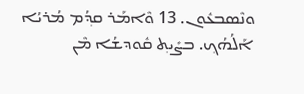ܘܢܶܣܒܥܽܘܢ. 13 ܘܶܐܡܰܪ ܩܕ݂ܳܡ ܡܳܪܝܳܐ ܐܰܠܳܗܳܟ݂. ܒܨܺܝܬ݂ ܩܽܘܕܫܳܐ ܡܶܢ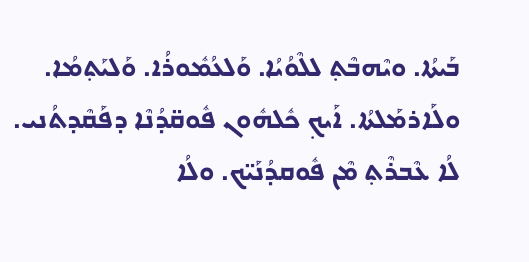ܒܰܝܬܳܐ. ܘܝܶܗܒܶܬ݂ ܠܠܶܘܳܝܳܐ. ܘܰܠܥܳܡܽܘܪܳܐ. ܘܰܠܝܰܬ݂ܡܳܐ. ܘܠܰܐܪܡܰܠܬܳܐ. ܐܰܝܟ݂ ܟܽܠܗܽܘܢ ܦܽܘܩ̈ܕܳܢܶܐ ܕܦܰܩܶܕܬܳܢܝ. ܠܳܐ ܥܶܒܪܶܬ݂ ܡܶܢ ܦܽܘܩܕܳܢܰܝ̈ܟ. ܘܠܳܐ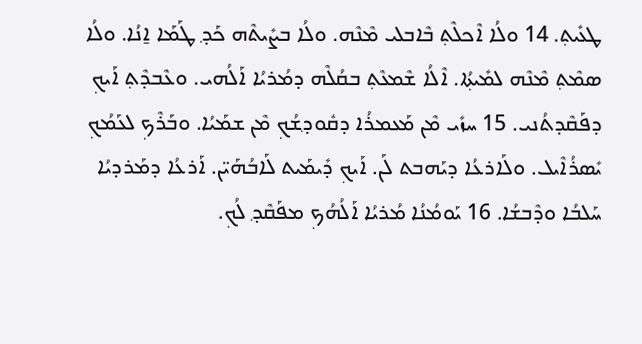ܛܥܺܝܬ݂. 14 ܘܠܳܐ ܐܶܟܠܶܬ݂ ܒܶܐܒܠܝ ܡܶܢܶܗ. ܘܠܳܐ ܒܨܺܝܬܶܗ ܟܰܕ݂ ܛܰܡܰܐ ܐ̱ܢܳܐ. ܘܠܳܐ ܣܡܶܬ݂ ܡܶܢܶܗ ܠܡܺܝܬ݂ܳܐ. ܐܶܠܳܐ ܫܶܡܥܶܬ݂ ܒܩܳܠܶܗ ܕܡܳܪܝܳܐ ܐܰܠܳܗܝ. ܘܥܶܒܕܶܬ݂ ܐܰܝܟ݂ ܕܦܰܩܶܕܬܳܢܝ. 15 ܚܙܺܝ ܡܶܢ ܡܰܥܡܪܳܐ ܕܩܽܘܕ݂ܫܳܟ݂ ܡܶܢ ܫܡܰܝܳܐ. ܘܒܰܪܶܟ݂ ܠܥܰܡܳܟ݂ ܝܺܣܪܳܐܶܝܠ. ܘܠܰܐܪܥܳܐ ܕܝܰܗܒܬ ܠܰܢ. ܐܰܝܟ݂ ܕܺܝܡܰܝܬ ܠܰܐܒܳܗܰܝ̈ܢ. ܐܰܪܥܳܐ ܕܡܰܪܕܝܳܐ ܚܰܠܒܳܐ ܘܕܶܒܫܳܐ. 16 ܝܰܘܡܳܢܳܐ ܡܳܪܝܳܐ ܐܰܠܳܗܳܟ݂ ܡܦܰܩܶܕ݂ ܠܳܟ݂.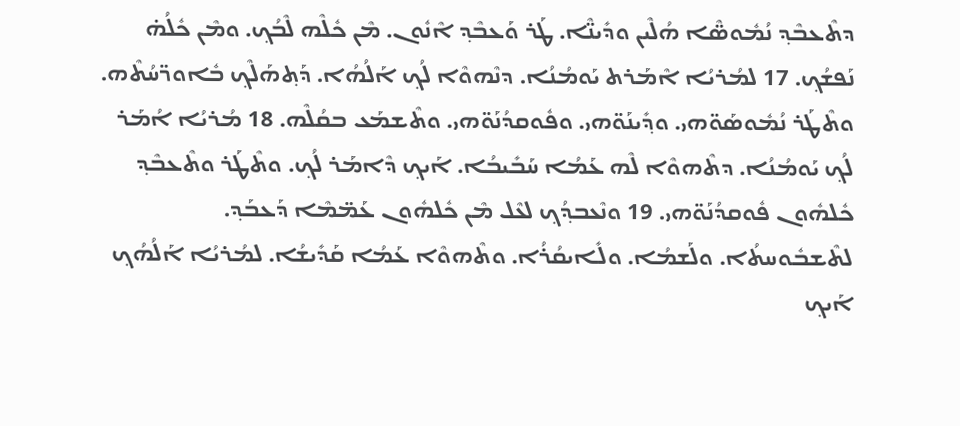ܕܬܶܥܒܶܕ݂ ܢܳܡܽܘܣ̈ܶܐ ܗܳܠܶܝܢ ܘܕܺܝܢ̈ܶܐ. ܛܰܪ ܘܰܥܒܶܕ݂ ܐܶܢܽܘܢ. ܡܶܢ ܟܽܠܶܗ ܠܶܒܳܟ݂. ܘܡܶܢ ܟܽܠܳܗ̇ ܢܰܦܫܳܟ݂. 17 ܠܡܳܪܝܳܐ ܐܶܡܰܪܬ ܝܰܘܡܳܢܳܐ. ܕܢܶܗܘܶܐ ܠܳܟ݂ ܐܰ‌ܠܳܗܳܐ. ܕܰܬ݂ܗܰܠܶܟ݂ ܒܽܐܘܖ̈ܚܳܬܶܗ. ܘܬܶܛܰܪ ܢܳܡܽܘܣܰܘ̈ܗܝ. ܘܕ݂ܺܝܢܰܘ̈ܗܝ. ܘܦܽܘܩܕܳܢܰܘ̈ܗܝ. ܘܬܶܫܡܰܥ ܒܩܳܠܶܗ. 18 ܡܳܪܝܳܐ ܐܳܡܰܪ ܠܳܟ݂ ܝܰܘܡܳܢܳܐ. ܕܬܶܗܘܶܐ ܠܶܗ ܥܰܡܳܐ ܚܰܒܺܝܒܳܐ. ܐܰܝܟ݂ ܕܶܐܡܰܪ ܠܳܟ݂. ܘܬܶܛܰܪ ܘܬܶܥܒܶܕ݂ ܟܽܠܗܽܘܢ ܦܽܘܩܕܳܢܰܘ̈ܗܝ. 19 ܘܢܶܥܒܕ݂ܳܟ݂ ܠܥܶܠ ܡܶܢ ܟܽܠܗܽܘܢ ܥܰܡ̈ܡܶܐ ܕܰܥܒܰܕ݂. ܠܬܶܫܒܽܘܚܬܳܐ. ܘܠܰܫܡܳܐ. ܘܠܺܐܝܩܳܪܳܐ. ܘܬܶܗܘܶܐ ܥܰܡܳܐ ܩܰܕܺܝܫܳܐ. ܠܡܳܪܝܳܐ ܐܰܠܳܗܳܟ݂ ܐܰܝܟ݂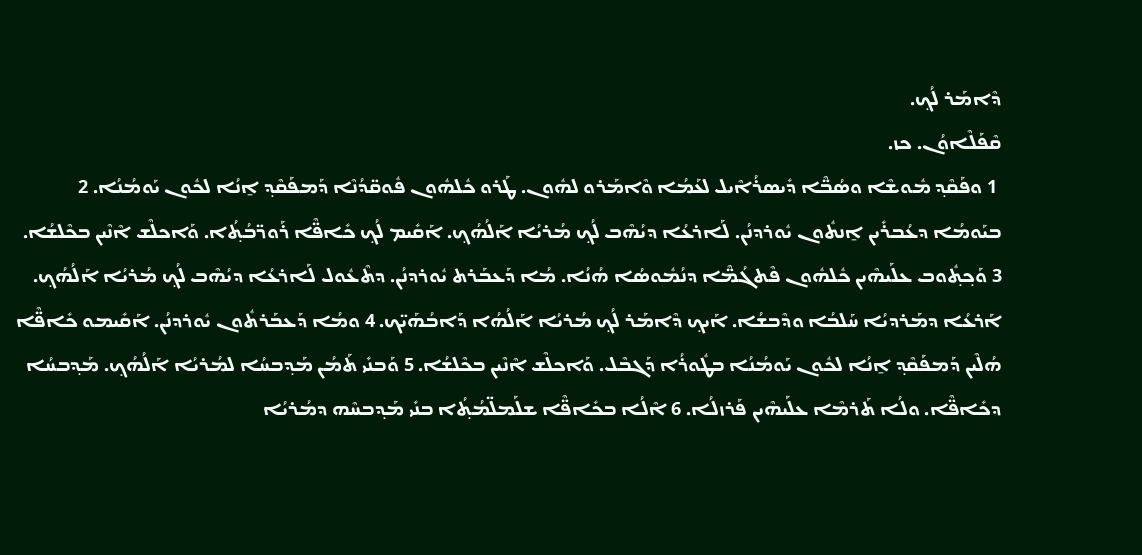ܕܶܐܡܰܪ ܠܳܟ݂.
ܩܶܦܰܠܶܐܘܳܢ. ܟܙ.
 1 ܘܦܰܩܶܕ݂ ܡܽܘܫܶܐ ܘܣܳܒ̈ܶܐ ܕܺܝܣܪܳܐܶܝܠ ܠܥܰܡܳܐ ܘܶܐܡܰܪܘ ܠܗܽܘܢ. ܛܰܪܘ ܟܽܠܗܽܘܢ ܦܽܘܩ̈ܕܳܢܶܐ ܕܰܡܦܰܩܶܕ݂ ܐ̱ܢܳܐ ܠܟܽܘܢ ܝܰܘܡܳܢܳܐ. 2 ܒܝܰܘܡܳܐ ܕܥܳܒܪܺܝܢ ܐ̱ܢܬܽܘܢ ܝܽܘܪܕܢܳܢ. ܠܰܐܪܥܳܐ ܕܝܳܗܶܒ ܠܳܟ݂ ܡܳܪܝܳܐ ܐܰܠܳܗܳܟ݂. ܐܰܩܺܝܡ ܠܳܟ݂ ܟܺܐܦ̈ܶܐ ܪܰܘܖ̈ܒܳܬ݂ܳܐ. ܘܰܐܟܠܶܫ ܐܶܢܶܝܢ ܒܟܶܠܫܳܐ. 3 ܘܰܟ݂ܬ݂ܽܘܒ ܥܠܰܝܗܶܝܢ ܟܽܠܗܽܘܢ ܦܶܬܓܳܡ̈ܶܐ ܕܢܳܡܽܘܣܳܐ ܗܳܢܳܐ. ܡܳܐ ܕܰܥܒܰܪܬ ܝܽܘܪܕܢܳܢ. ܕܬܶܥܽܘܠ ܠܰܐܪܥܳܐ ܕܝܳܗܶܒ ܠܳܟ݂ ܡܳܪܝܳܐ ܐܰܠܳܗܳܟ݂. ܐܰܪܥܳܐ ܕܡܰܪܕܝܳܐ ܚܰܠܒܳܐ ܘܕܶܒܫܳܐ. ܐܰܝܟ݂ ܕܶܐܡܰܪ ܠܳܟ݂ ܡܳܪܝܳܐ ܐܰ‌ܠܳܗܳܐ ܕܰܐܒܳܗܰܝ̈ܟ. 4 ܘܡܳܐ ܕܰܥܒܰܪܬܽܘܢ ܝܽܘܪܕܢܳܢ. ܐܰܩܺܝܡܘ ܟܺܐܦ̈ܶܐ ܗܳܠܶܝܢ ܕܰܡܦܰܩܶܕ݂ ܐ̱ܢܳܐ ܠܟܽܘܢ ܝܰܘܡܳܢܳܐ ܒܛܽܘܪܳܐ ܕܰܓܒܶܠ. ܘܰܐܟܠܶܫ ܐܶܢܶܝܢ ܒܟܶܠܫܳܐ. 5 ܘܰܒܢܺܝ ܬܰܡܳܢ ܡܰܕ݂ܒܚܳܐ ܠܡܳܪܝܳܐ ܐܰܠܳܗܳܟ݂. ܡܰܕ݂ܒܚܳܐ ܕܟܺܐܦ̈ܶܐ. ܘܠܳܐ ܬܰܪܡܶܐ ܥܠܰܝܗܶܝܢ ܦܰܪܙܠܳܐ. 6 ܐܶܠܳܐ ܒܟܺܐܦ̈ܶܐ ܫܠܰܡܠ̈ܡܳܬ݂ܳܐ ܒܢܺܝ ܡܰܕ݂ܒܚܶܗ ܕܡܳܪܝܳܐ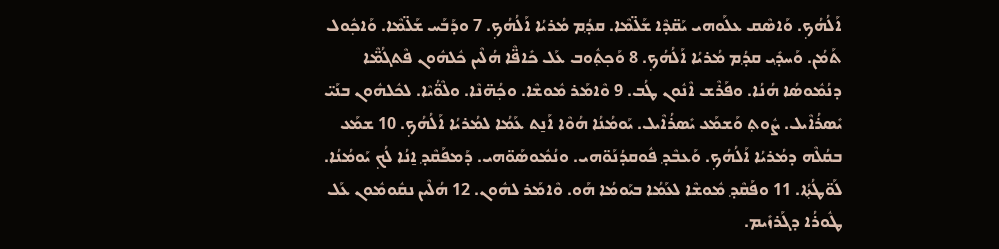ܐܰܠܳܗܳܟ݂. ܘܰܐܣܶܩ ܥܠܰܘܗܝ ܝܰܩ̈ܕܶܐ ܫܰܠ̈ܡܶܐ. ܩܕ݂ܳܡ ܡܳܪܝܳܐ ܐܰܠܳܗܳܟ݂. 7 ܘܕܰܒܰܚ ܫܰܠ̈ܡܶܐ. ܘܰܐܟ݂ܽܘܠ ܬܰܡܳܢ. ܘܰܚܕ݂ܺܝ ܩܕ݂ܳܡ ܡܳܪܝܳܐ ܐܰܠܳܗܳܟ݂. 8 ܘܰܟ݂ܬ݂ܽܘܒ ܥܰܠ ܟܺܐܦ̈ܶܐ ܗܳܠܶܝܢ ܟܽܠܗܽܘܢ ܦܶܬܓܳܡ̈ܶܐ ܕܢܳܡܽܘܣܳܐ ܗܳܢܳܐ. ܘܦܰܪܶܫ ܐܶܢܽܘܢ ܛܳܒ. 9 ܘܶܐܡܰܪ ܡܽܘܫܶܐ. ܘܟ݂ܳܗ̈ܢܶܐ. ܘܠܶܘ̈ܳܝܶܐ. ܠܟܽܠܗܽܘܢ ܒܢܰܝ̈ ܝܺܣܪܳܐܶܝܠ. ܨܽܘܬ݂ ܘܰܫܡܰܥ ܝܺܣܪܳܐܶܝܠ. ܝܰܘܡܳܢܳܐ ܗܳܘܶܐ ܐܰܢ̱ܬ ܥܰܡܳܐ ܠܡܳܪܝܳܐ ܐܰܠܳܗܳܟ݂. 10 ܫܡܰܥ ܒܩܳܠܶܗ ܕܡܳܪܝܳܐ ܐܰܠܳܗܳܟ݂. ܘܰܥܒܶܕ݂ ܦܽܘܩܕܳܢܰܘ̈ܗܝ. ܘܢܳܡܽܘܣܰܘ̈ܗܝ. ܕܰܡܦܰܩܶܕ݂ ܐ̱ܢܳܐ ܠܳܟ݂ ܝܰܘܡܳܢܳܐ. ܠܰܘ̈ܛܳܬ݂ܳܐ. 11 ܘܦܰܩܶܕ݂ ܡܽܘܫܶܐ ܠܥܰܡܳܐ ܒܝܰܘܡܳܐ ܗܰܘ. ܘܶܐܡܰܪ ܠܗܽܘܢ. 12 ܗܳܠܶܝܢ ܢܩܽܘܡܽܘܢ ܥܰܠ ܛܽܘܪܳܐ ܕܓܰܪܙܺܝܡ.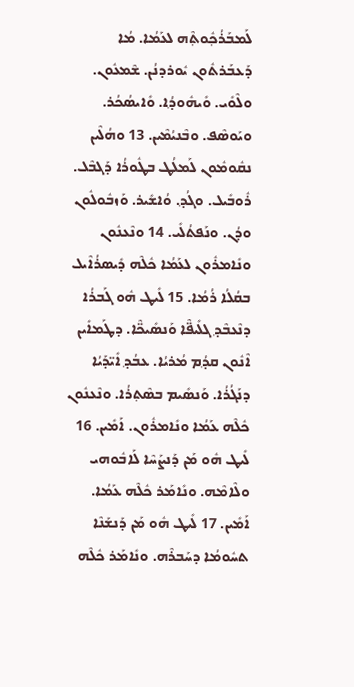ܠܰܡܒܰܪܳܟ݂ܽܘܬ݂ܶܗ ܠܥܰܡܳܐ. ܡܳܐ ܕܰܥܒܰܪܬܽܘܢ ܝܽܘܪܕܢܳܢ. ܫܶܡܥܽܘܢ. ܘܠܶܘܺܝ. ܘܺܝܗܽܘܕ݂ܳܐ. ܘܺܐܝܣܳܟܳܪ. ܘܝܰܘܣܶܦ. ܘܒܶܢܝܳܡܶܝܢ. 13 ܘܗܳܠܶܝܢ ܢܩܽܘܡܽܘܢ ܠܰܡܠܳܛ ܒܛܽܘܪܳܐ ܕܰܓܒܶܠ. ܪܽܘܒܺܝܠ. ܘܓܳܕ݂. ܘܳܐܫܺܝܪ. ܘܰܙܒܽܘܠܽܘܢ ܘܕܳܢ. ܘܢܰܦܬܳܠܺܝ. 14 ܘܢܶܥܢܽܘܢ ܘܢܺܐܡܪܽܘܢ ܠܥܰܡܳܐ ܟܽܠܶܗ ܕܺܝܣܪܳܐܶܝܠ ܒܩܳܠܳܐ ܪܳܡܳܐ. 15 ܠܺܝܛ ܗܽܘ ܓܰܒܪܳܐ ܕܢܶܥܒܶܕ݂ ܓܠܺܝܦ̈ܶܐ ܘܰܢܣܺܝܟ̈ܶܐ. ܕܛܰܡܐܺܝܢ ܐܶܢܽܘܢ ܩܕ݂ܳܡ ܡܳܪܝܳܐ. ܥܒܳܕ݂ ܐܺܝ̈ܕܰܝܳܐ ܕܢܰܓܳܪܳܐ. ܘܰܢܣܺܝܡ ܒܣܶܬ݂ܪܳܐ. ܘܢܶܥܢܽܘܢ ܟܽܠܶܗ ܥܰܡܳܐ ܘܢܺܐܡܪܽܘܢ. ܐܰܡܺܝܢ. 16 ܠܺܝܛ ܗܽܘ ܡܰܢ ܕܰܢܨܰܚܶܐ ܠܰܐܒܽܘܗܝ ܘܠܶܐܡܶܗ. ܘܢܺܐܡܰܪ ܟܽܠܶܗ ܥܰܡܳܐ. ܐܰܡܺܝܢ. 17 ܠܺܝܛ ܗܽܘ ܡܰܢ ܕܰܢܫܰܢܶܐ ܬܚܽܘܡܳܐ ܕܚܰܒܪܶܗ. ܘܢܺܐܡܰܪ ܟܽܠܶܗ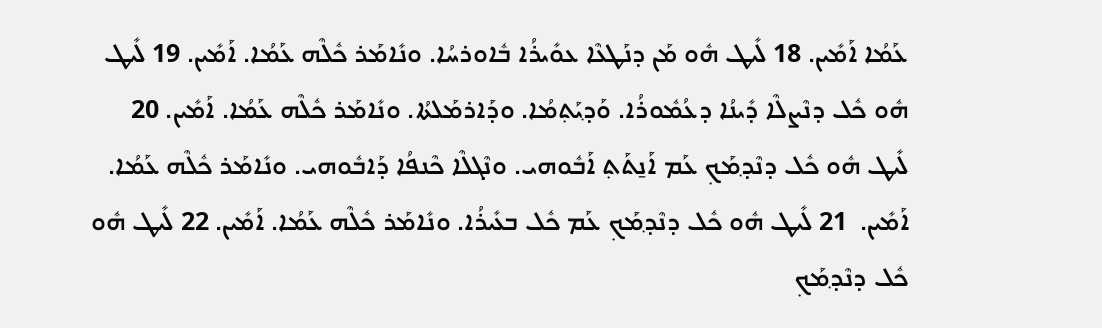ܥܰܡܳܐ ܐܰܡܺܝܢ. 18 ܠܺܝܛ ܗܽܘ ܡܰܢ ܕܢܰܛܥܶܐ ܥܘܺܝܪܳܐ ܒܽܐܘܪܚܳܐ. ܘܢܺܐܡܰܪ ܟܽܠܶܗ ܥܰܡܳܐ. ܐܰܡܺܝܢ. 19 ܠܺܝܛ ܗܽܘ ܟܽܠ ܕܢܶܨܠܶܐ ܕܺܝܢܳܐ ܕܥܳܡܽܘܪܳܐ. ܘܰܕ݂ܝܰܬ݂ܡܳܐ. ܘܕܰܐܪܡܰܠܬܳܐ. ܘܢܺܐܡܰܪ ܟܽܠܶܗ ܥܰܡܳܐ. ܐܰܡܺܝܢ. 20 ܠܺܝܛ ܗܽܘ ܟܽܠ ܕܢܶܕ݂ܡܰܟ݂ ܥܰܡ ܐܰܢ̱ܬܰܬ݂ ܐܰܒܽܘܗܝ. ܘܢܶܓܠܶܐ ܟܶܢܦܳܐ ܕܰܐܒܽܘܗܝ. ܘܢܺܐܡܰܪ ܟܽܠܶܗ ܥܰܡܳܐ. ܐܰܡܺܝܢ.  21 ܠܺܝܛ ܗܽܘ ܟܽܠ ܕܢܶܕ݂ܡܰܟ݂ ܥܰܡ ܟܽܠ ܒܥܺܝܪܳܐ. ܘܢܺܐܡܰܪ ܟܽܠܶܗ ܥܰܡܳܐ. ܐܰܡܺܝܢ. 22 ܠܺܝܛ ܗܽܘ ܟܽܠ ܕܢܶܕ݂ܡܰܟ݂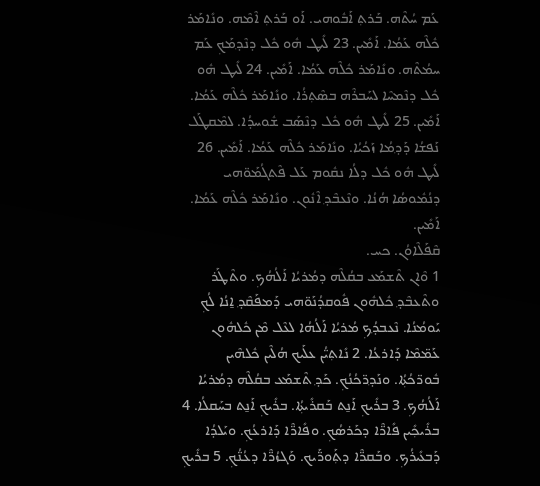ܥܰܡ ܚܳܬܶܗ. ܒܰܪܬ݂ ܐܰܒܽܘܗܝ. ܐܰܘ ܒܰܪܬ݂ ܐܶܡܶܗ. ܘܢܺܐܡܰܪ ܟܽܠܶܗ ܥܰܡܳܐ. ܐܰܡܺܝܢ. 23 ܠܺܝܛ ܗܽܘ ܟܽܠ ܕܢܶܕ݂ܡܰܟ݂ ܥܰܡ ܚܡܳܬܶܗ. ܘܢܺܐܡܰܪ ܟܽܠܶܗ ܥܰܡܳܐ. ܐܰܡܺܝܢ. 24 ܠܺܝܛ ܗܽܘ ܟܽܠ ܕܢܶܡܚܶܐ ܠܚܰܒܪܶܗ ܒܣܶܬ݂ܪܳܐ. ܘܢܺܐܡܰܪ ܟܽܠܶܗ ܥܰܡܳܐ. ܐܰܡܺܝܢ. 25 ܠܺܝܛ ܗܽܘ ܟܽܠ ܕܢܶܣܰܒ ܫܽܘܚܕܳܐ. ܠܡܶܩܛܰܠ ܢܰܦܫܳܐ ܕܰܕ݂ܡܳܐ ܙܰܟܳܝܳܐ. ܘܢܺܐܡܰܪ ܟܽܠܶܗ ܥܰܡܳܐ. ܐܰܡܺܝܢ. 26 ܠܺܝܛ ܗܽܘ ܟܽܠ ܕܠܳܐ ܢܩܽܘܡ ܥܰܠ ܦܶܬܓܳܡܰܘ̈ܗܝ ܕܢܳܡܽܘܣܳܐ ܗܳܢܳܐ. ܘܢܶܥܒܶܕ݂ ܐܶܢܽܘܢ. ܘܢܺܐܡܰܪ ܟܽܠܶܗ ܥܰܡܳܐ. ܐܰܡܺܝܢ.
ܩܶܦܰܠܶܐܘܳܢ. ܟܚ.
1 ܘܶܐܢ ܬܶܫܡܰܥ ܒܩܳܠܶܗ ܕܡܳܪܝܳܐ ܐܰܠܳܗܳܟ݂. ܘܬܶܛܰܪ ܘܬܶܥܒܶܕ݂ ܟܽܠܗܽܘܢ ܦܽܘܩܕܳܢܰܘ̈ܗܝ ܕܰܡܦܰܩܶܕ݂ ܐ̱ܢܳܐ ܠܳܟ݂ ܝܰܘܡܳܢܳܐ. ܢܶܥܒܕ݂ܳܟ݂ ܡܳܪܝܳܐ ܐܰ‌ܠܳܗܳܐ ܠܥܶܠ ܡܶܢ ܟܽܠܗܽܘܢ ܥܰܡ̈ܡܶܐ ܕܰܐܪܥܳܐ. 2 ܢܺܐܬ݂ܝ̈ܳܢ ܥܠܰܝܟ ܗܳܠܶܝܢ ܟܽܠܗܶܝܢ ܒܽܘܖ̈ܟܳܬ݂ܳܐ. ܘܢܰܕ݂ܖ̈ܟܳܢܳܟ݂. ܟܰܕ݂ ܬܶܫܡܰܥ ܒܩܳܠܶܗ ܕܡܳܪܝܳܐ ܐܰܠܳܗܳܟ݂. 3 ܒܪܺܝܟ݂ ܐܰܢ̱ܬ ܒܰܩܪܺܝܬ݂ܳܐ. ܒܪܺܝܟ݂ ܐܰܢ̱ܬ ܒܚܰܩܠܳܐ. 4 ܒܪܺܝܟ݂ܺܝܢ ܦܺܐܖ̈ܶܐ ܕܟܰܪܣܳܟ݂. ܘܦܺܐܖ̈ܶܐ ܕܰܐܪܥܳܟ݂. ܘܝܰܠܕܳܐ ܕܰܒܥܺܝܪܳܟ݂. ܘܒܰܩܖ̈ܶܐ ܕܬ݂ܰܘܖ̈ܰܝܟ. ܘܰܓܙܳܖ̈ܶܐ ܕܥܳܢ̈ܳܟ݂. 5 ܒܪܺܝܟ݂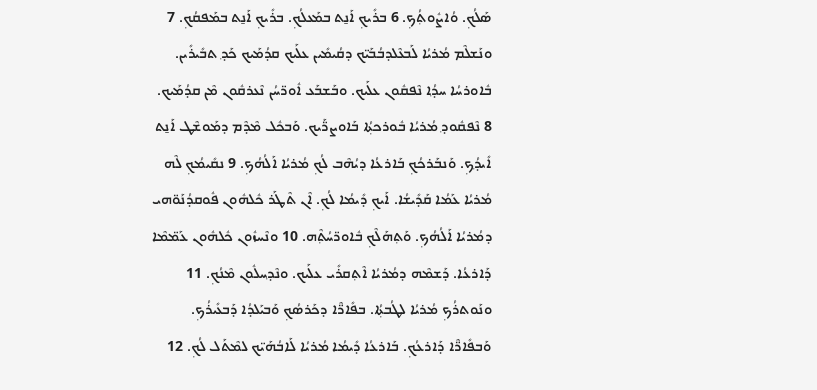ܣܰܠܳܟ݂. ܘܳܐܨܽܘܬ݂ܳܟ݂. 6 ܒܪܺܝܟ݂ ܐܰܢ̱ܬ ܒܡܰܥܠܳܟ݂. ܒܪܺܝܟ݂ ܐܰܢ̱ܬ ܒܡܰܦܩܳܟ݂. 7 ܘܢܰܫܠܶܡ ܡܳܪܝܳܐ ܠܰܒܥܶܠܕܒܳܒܰܝ̈ܟ ܕܩܳܝܡܺܝܢ ܥܠܰܝܟ ܩܕܳܡܰܝܟ ܟܰܕ݂ ܬܒܺܝܪܺܝܢ. ܒܽܐܘܪܚܳܐ ܚܕ݂ܳܐ ܢܶܦܩܽܘܢ ܥܠܰܝܟ. ܘܒܰܫܒܰܥ ܐܽܘܖ̈ܚܳܢ ܢܶܥܪܩܽܘܢ ܡܶܢ ܩܕܳܡܰܝܟ. 8 ܢܶܦܩܽܘܕ݂ ܡܳܪܝܳܐ ܒܽܘܪܟܬ݂ܳܐ ܒܰܐܘܨܖ̈ܰܝܟ. ܘܰܒܟܽܠ ܡܶܕܶܡ ܕܡܰܘܫܶܛ ܐܰܢ̱ܬ ܐܺܝܕ݂ܳܟ݂. ܘܰܢܒܰܪܟܳܟ݂ ܒܰܐܪܥܳܐ ܕܝܳܗܶܒ ܠܳܟ݂ ܡܳܪܝܳܐ ܐܰܠܳܗܳܟ݂. 9 ܢܩܺܝܡܳܟ݂ ܠܶܗ ܡܳܪܝܳܐ ܥܰܡܳܐ ܩܰܕܺܝܫܳܐ. ܐܰܝܟ݂ ܕܺܝܡܳܐ ܠܳܟ݂. ܐܶܢ ܬܶܛܰܪ ܟܽܠܗܽܘܢ ܦܽܘܩܕܳܢܰܘ̈ܗܝ ܕܡܳܪܝܳܐ ܐܰܠܳܗܳܟ݂. ܘܰܬ݂ܗܰܠܶܟ݂ ܒܽܐܘܖ̈ܚܳܬ݂ܶܗ. 10 ܘܢܶܚܙܽܘܢ ܟܽܠܗܽܘܢ ܥܰܡ̈ܡܶܐ ܕܰܐܪܥܳܐ. ܕܰܫܡܶܗ ܕܡܳܪܝܳܐ ܐܶܬ݂ܩܪܺܝ ܥܠܰܝܟ. ܘܢܶܕ݂ܚܠܽܘܢ ܡܶܢܳܟ݂. 11 ܘܢܰܘܬܪܳܟ݂ ܡܳܪܝܳܐ ܠܛܳܒܬ݂ܳܐ. ܒܦܺܐܖ̈ܶܐ ܕܟܰܪܣܳܟ݂ ܘܰܒܝܰܠܕܳܐ ܕܰܒܥܺܝܪܳܟ݂. ܘܰܒܦܺܐܖ̈ܶܐ ܕܰܐܪܥܳܟ݂. ܒܰܐܪܥܳܐ ܕܺܝܡܳܐ ܡܳܪܝܳܐ ܠܰܐܒܳܗܰܝ̈ܟ ܠܡܶܬܰܠ ܠܳܟ݂. 12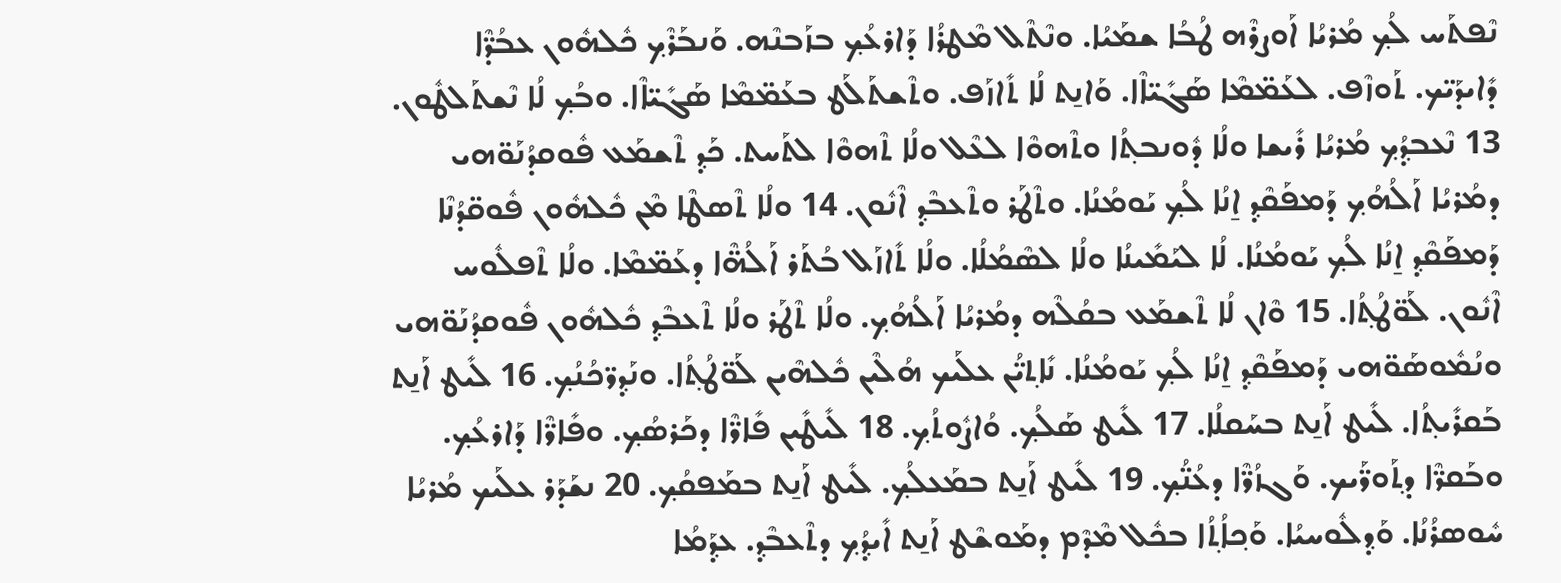ܢܶܦܬܰܚ ܠܳܟ݂ ܡܳܪܝܳܐ ܐܰܘܨܪܶܗ ܛܳܒܳܐ ܫܡܰܝܳܐ. ܘܢܶܬܶܠ ܡܶܛܪܳܐ ܕܰܐܪܥܳܟ݂ ܒܙܰܒܢܶܗ. ܘܰܢܒܰܪܶܟ݂ ܟܽܠܗܽܘܢ ܥܒܳܕ̈ܶܐ ܕܺܐܝܕܰܝ̈ܟ. ܬܰܘܙܶܦ. ܠܥܰܡ̈ܡܶܐ ܣܰܓܺܝ̈ܐܶܐ. ܘܰܐܢ̱ܬ ܠܳܐ ܬܺܐܙܰܦ. ܘܬܶܫܬܰܠܰܛ ܒܥܰܡ̈ܡܶܐ ܣܰܓܺܝ̈ܐܶܐ. ܘܒܳܟ݂ ܠܳܐ ܢܶܫܬܰܠܛܽܘܢ. 13 ܢܶܥܒܕ݂ܳܟ݂ ܡܳܪܝܳܐ ܪܺܝܫܐ ܘܠܳܐ ܕܽܘܢܒܬ݂ܳܐ ܘܬܶܗܘܶܐ ܠܥܶܠ ܘܠܳܐ ܬܶܗܘܶܐ ܠܬܰܚܬ. ܟܰܕ݂ ܬܶܫܡܰܥ ܦܽܘܩܕܳܢܰܘ̈ܗܝ ܕܡܳܪܝܳܐ ܐܰܠܳܗܳܟ݂ ܕܰܡܦܰܩܶܕ݂ ܐ̱ܢܳܐ ܠܳܟ݂ ܝܰܘܡܳܢܳܐ. ܘܬܶܛܰܪ ܘܬܶܥܒܶܕ݂ ܐܶܢܽܘܢ. 14 ܘܠܳܐ ܬܶܣܛܶܐ ܡܶܢ ܟܽܠܗܽܘܢ ܦܽܘܩ̈ܕܳܢܶܐ ܕܰܡܦܰܩܶܕ݂ ܐ̱ܢܳܐ ܠܳܟ݂ ܝܰܘܡܳܢܳܐ. ܠܳܐ ܠܝܰܡܺܝܢܳܐ ܘܠܳܐ ܠܣܶܡܳܠܳܐ. ܘܠܳܐ ܬܺܐܙܰܠ ܒܳܬܰܪ ܐܰܠܳܗ̈ܶܐ ܕܥܰܡ̈ܡܶܐ. ܘܠܳܐ ܬܶܦܠܽܘܚ ܐܶܢܽܘܢ. ܠܰܘ̈ܛܳܬ݂ܳܐ. 15 ܘܶܐܢ ܠܳܐ ܬܶܫܡܰܥ ܒܩܳܠܶܗ ܕܡܳܪܝܳܐ ܐܰܠܳܗܳܟ݂. ܘܠܳܐ ܬܶܛܰܪ ܘܠܳܐ ܬܶܥܒܶܕ݂ ܟܽܠܗܽܘܢ ܦܽܘܩܕܳܢܰܘ̈ܗܝ ܘܢܳܡܽܘܣܰܘ̈ܗܝ ܕܰܡܦܰܩܶܕ݂ ܐ̱ܢܳܐ ܠܳܟ݂ ܝܰܘܡܳܢܳܐ. ܢܺܐܬ݂ܝ̈ܳܢ ܥܠܰܝܟ ܗܳܠܶܝܢ ܟܽܠܗܶܝܢ ܠܰܘ̈ܛܳܬ݂ܳܐ. ܘܢܰܕ݂ܖ̈ܟܳܢܳܟ݂. 16 ܠܺܝܛ ܐܰܢ̱ܬ ܒܰܩܪܺܝܬ݂ܳܐ. ܠܺܝܛ ܐܰܢ̱ܬ ܒܚܰܩܠܳܐ. 17 ܠܺܝܛ ܣܰܠܳܟ݂. ܘܳܐܨܽܘܬܳܟ݂. 18 ܠܺܝܛܺܝܢ ܦܺܐܖ̈ܶܐ ܕܟܰܪܣܳܟ݂. ܘܦܺܐܖ̈ܶܐ ܕܰܐܪܥܳܟ݂. ܘܒܰܩܖ̈ܶܐ ܕܬ݂ܰܘܖ̈ܰܝܟ. ܘܰܓܙܳܖ̈ܶܐ ܕܥܳܢ̈ܳܟ݂. 19 ܠܺܝܛ ܐܰܢ̱ܬ ܒܡܰܥܠܳܟ݂. ܠܺܝܛ ܐܰܢ̱ܬ ܒܡܰܦܩܳܟ݂. 20 ܢܫܰܕܰܪ ܥܠܰܝܟ ܡܳܪܝܳܐ ܚܽܘܣܪܳܢܳܐ. ܘܰܕ݂ܠܽܘܚܝܳܐ. ܘܰܟ݂ܐܳܬ݂ܳܐ ܒܟܽܠ ܡܶܕܶܡ ܕܡܰܘܫܶܛ ܐܰܢ̱ܬ ܐܺܝܕ݂ܳܟ݂ ܕܬܶܥܒܶܕ݂. ܥܕ݂ܰܡܳܐ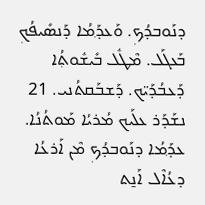ܕܢܰܘܒܕ݂ܳܟ݂. ܘܰܥܕ݂ܰܡܳܐ ܕܰܢܣܺܝܦܳܟ݂ ܒܰܥܓܰܠ. ܡܶܛܽܠ ܒܺܝܫܽܘܬ݂ܳܐ ܕܰܥܒܳܕܰܝ̈ܟ. ܕܰܫܒܰܩܬܳܢܝ. 21 ܢܫܰܕܰܪ ܥܠܰܝܟ ܡܳܪܝܳܐ ܡܰܘܬܳܢܳܐ. ܥܕ݂ܰܡܳܐ ܕܢܰܘܒܕ݂ܳܟ݂ ܡܶܢ ܐܰܪܥܳܐ ܕܥܳܐܶܠ ܐܰܢ̱ܬ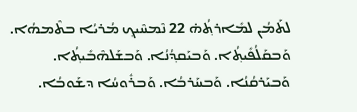ܠܬܰܡܳܢ ܠܡܺܐܪܬ݂ܳܗ̇ 22 ܢܶܡܚܶܝܟ݂ ܡܳܪܝܳܐ ܒܬܶܡܗܳܐ. ܘܰܒܩܰܠܳܦܺܝܬ݂ܳܐ. ܘܰܒܝܰܩܕ݂ܳܢܳܐ. ܘܰܒܫܰܠܗܶܒܺܝܬ݂ܳܐ. ܘܰܒܝܰܪܩܳܢܳܐ. ܘܰܒܚܰܪܒܳܐ. ܘܰܒܪܽܘܚܳܐ ܕܫܰܘܒܳܐ.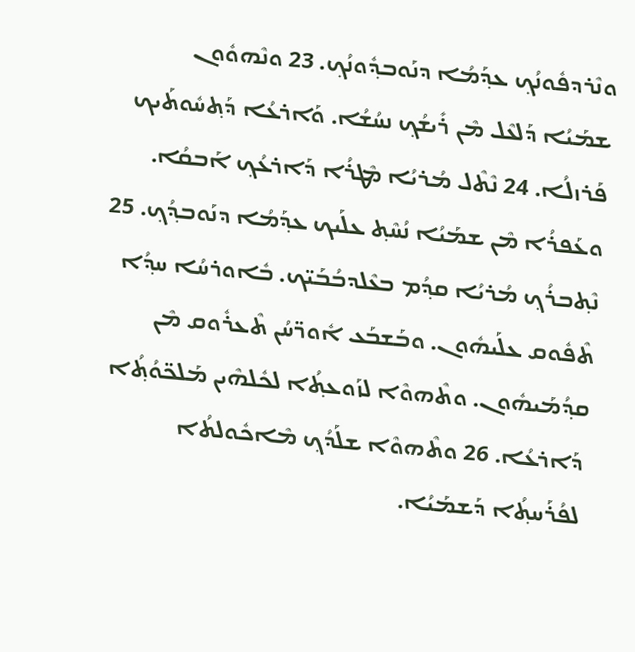ܘܢܶܪܕܦܽܘܢܳܟ݂ ܥܕ݂ܰܡܳܐ ܕܢܰܘܒܕ݂ܽܘܢܳܟ݂. 23 ܘܢܶܗܘܽܘܢ ܫܡܰܝܳܐ ܕܰܠܥܶܠ ܡܶܢ ܪܺܝܫܳܟ݂ ܢܚܳܫܳܐ. ܘܰܐܪܥܳܐ ܕܰܬ݂ܚܽܘܬܰܝܟ ܦܰܪܙܠܳܐ. 24 ܢܶܬܶܠ ܡܳܪܝܳܐ ܡܶܛܪܳܐ ܕܰܐܪܥܳܟ݂ ܐܰܒܩܳܐ. ܘܥܰܦܪܳܐ ܡܶܢ ܫܡܰܝܳܐ ܢܳܚܶܬ݂ ܥܠܰܝܟ ܥܕ݂ܰܡܳܐ ܕܢܰܘܒܕ݂ܳܟ݂. 25 ܢܶܬ݂ܒܪܳܟ݂ ܡܳܪܝܳܐ ܩܕ݂ܳܡ ܒܥܶܠܕܒܳܒܰܝ̈ܟ. ܒܽܐܘܪܚܳܐ ܚܕ݂ܳܐ ܬܶܦܽܘܩ ܥܠܰܝܗܽܘܢ. ܘܒܰܫܒܰܥ ܐܽܘܖ̈ܚܳܢ ܬܶܥܪܽܘܩ ܡܶܢ ܩܕ݂ܳܡܰܝܗܽܘܢ. ܘܬܶܗܘܶܐ ܠܙܰܘܥܬ݂ܳܐ ܠܟܽܠܗܶܝܢ ܡܰܠܟ̈ܘܳܬ݂ܳܐ ܕܰܐܪܥܳܐ. 26 ܘܬܶܗܘܶܐ ܫܠܰܕܳܟ݂ ܡܶܐܟܽܘܠܬܳܐ ܠܦܳܪܰܚܬ݂ܳܐ ܕܰܫܡܰܝܳܐ.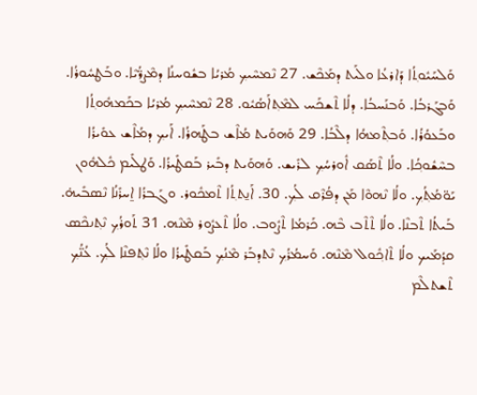ܘܰܠܚܰܝܽܘܬ݂ܳܐ ܕܰܐܪܥܳܐ ܘܠܰܝܬ ܕܡܰܟܶܫ. 27 ܢܶܡܚܶܝܟ݂ ܡܳܪܝܳܐ ܒܫܽܘܚܢܳܐ ܕܡܶܨܖ̈ܳܝܶܐ. ܘܒܰܛܚܽܘܪܳܐ. ܘܰܒܓܰܪܒܳܐ. ܘܰܒܢܰܚܒܳܐ. ܕܠܳܐ ܬܶܫܟܰܚ ܠܡܶܬ݂ܐܰܣܳܝܽܘ. 28 ܢܶܡܚܶܝܟ݂ ܡܳܪܝܳܐ ܒܟܰܡܗܽܘܬ݂ܳܐ ܘܒܰܥܘܳܪܳܐ. ܘܰܒܬ݂ܶܡܗܳܐ ܕܠܶܒܳܐ. 29 ܘܰܗܘܰܝܬ ܡܳܐܶܫ ܒܛܰܗܪܳܐ. ܐܰܝܟ݂ ܕܡܳܐܶܫ ܥܘܺܝܪܳܐ ܒܚܶܫܽܘܟ݂ܳܐ. ܘܠܳܐ ܬܶܣܰܩ ܐܽܘܪܚܳܟ݂ ܠܪܺܝܫ. ܘܰܗܘܰܝܬ ܕܒܺܝܪ ܒܰܩܛܺܝܪܳܐ. ܘܰܛܠܺܝܡ ܟܽܠܗܽܘܢ ܝܰܘ̈ܡܳܬ݂ܳܟ݂. ܘܠܳܐ ܢܶܗܘܶܐ ܡܰܢ ܕܦܳܪܶܩ ܠܳܟ݂. 30. ܐܰܢ̱ܬܬ݂ܳܐ ܬܶܡܟܽܘܪ. ܘܓܰܒܪܳܐ ܐ̱ܚܪܺܢܳܐ ܢܶܣܒܺܝܗ̇. ܒܰܝܬܳܐ ܬܶܒܢܶܐ. ܘܠܳܐ ܬܶܬܶܒ ܒܶܗ. ܟܰܪܡܳܐ ܬܶܨܽܘܒ. ܘܠܳܐ ܬܶܥܨܽܘܪ ܡܶܢܶܗ. 31 ܬܰܘܪܳܟ݂ ܢܶܬ݂ܢܟܶܣ ܩܕܳܡܰܝܟ ܘܠܳܐ ܬܶܐܟ݂ܽܘܠ ܡܶܢܶܗ. ܘܰܚܡܳܪܳܟ݂ ܢܶܬܕܒܰܪ ܡܶܢܳܟ݂ ܒܰܩܛܺܝܪܳܐ ܘܠܳܐ ܢܶܬ݂ܦܢܶܐ ܠܳܟ݂. ܥܳܢ̈ܳܟ݂ ܬܶܫܬܠܶܡ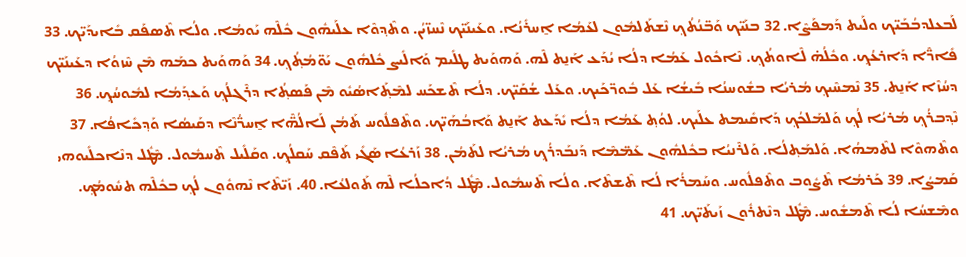ܠܰܒܥܠܕܒܳܒܰܝ̈ܟ ܘܠܰܝܬ ܕܰܡܦܰܨܶܐ. 32 ܒܢܰܝ̈ܟ ܘܰܒ̈ܢܳܬܳܟ݂ ܢܶܫܬܰܠܡܽܘܢ ܠܥܰܡܳܐ ܐ̱ܚܪܺܢܳܐ. ܘܥܰܝܢܰܝ̈ܟ ܢܶܚܙ̈ܝܳܢ. ܘܬܶܕ݂ܘܶܐ ܥܠܰܝܗܽܘܢ ܟܽܠܶܗ ܝܰܘܡܳܐ. ܘܠܳܐ ܬܶܣܦܰܩ ܒܺܐܝܕܰܝ̈ܟ. 33 ܦܺܐܖ̈ܶܐ ܕܰܐܪܥܳܟ݂. ܘܟܽܠܳܗ̇ ܠܶܐܘܬܳܟ݂. ܢܶܐܟܽܘܠ ܥܰܡܳܐ ܕܠܳܐ ܝܳܕܰܥ ܐܰܢ̱ܬ ܠܶܗ. ܘܰܗܘܰܝܬ ܛܠܺܝܡ ܘܰܐܠܺܝܨ ܟܽܠܗܽܘܢ ܝܰܘ̈ܡܳܬ݂ܳܟ݂. 34 ܘܰܗܘܰܝܬ ܟܡܰܗ ܡܶܢ ܚܶܙܘܳܐ ܕܥܰܝܢܰܝ̈ܟ ܕܚܳܙܶܐ ܐܰܢ̱ܬ. 35 ܢܶܡܚܶܝܟ݂ ܡܳܪܝܳܐ ܒܫܽܘܚܢܳܐ ܒܺܝܫܳܐ ܥܰܠ ܒܽܘܖ̈ܟܰܝܟ. ܘܥܰܠ ܫܳܩܰܝ̈ܟ. ܕܠܳܐ ܬܶܫܟܰܚ ܠܡܶܬ݂ܰܐܣܳܝܽܘ ܡܶܢ ܦܰܣܬ݂ܳܐ ܕܪܶܓܠܳܟ݂ ܘܰܥܕ݂ܰܡܳܐ ܠܡܽܘܚܳܟ݂. 36 ܢܶܕ݂ܒܪܳܟ݂ ܡܳܪܝܳܐ ܠܳܟ݂ ܘܰܠܡܰܠܟܳܟ݂ ܕܰܐܩܺܝܡܬ ܥܠܰܝܟ. ܠܘܳܬ݂ ܥܰܡܳܐ ܕܠܳܐ ܝܺܕܰܥܬ ܐܰܢ̱ܬ ܘܰܐܒܳܗܰܝ̈ܟ. ܘܬܶܦܠܽܘܚ ܬܰܡܳܢ ܠܰܐܠܳܗ̈ܶܐ ܐ̱ܚܖ̈ܳܢܶܐ ܕܩܰܝܣܳܐ ܘܰܕ݂ܟܺܐܦܳܐ. 37 ܘܬܶܗܘܶܐ ܠܬܶܡܗܳܐ. ܘܰܠܡܰܬ݂ܠܳܐ. ܘܰܠܪܶܢܝܳܐ ܒܟܽܠܗܽܘܢ ܥܰܡ̈ܡܶܐ ܕܰܢܒܰܕܪܳܟ݂ ܡܳܪܝܳܐ ܠܬܰܡܳܢ. 38 ܙܰܪܥܳܐ ܣܰܓܺܝ ܬܰܦܶܩ ܚܰܩܠܳܟ݂. ܘܩܰܠܺܝܠ ܬܶܚܡܽܘܠ. ܡܶܛܽܠ ܕܢܶܐܟܠܺܝܘܗܝ ܩܰܡܨܳܐ. 39 ܟܰܪܡܳܐ ܬܶܨܽܘܒ ܘܬܶܦܠܽܘܚ. ܘܚܰܡܪܳܐ ܠܳܐ ܬܶܫܬܶܐ. ܘܠܳܐ ܬܶܚܡܽܘܠ. ܡܶܛܽܠ ܕܳܐܟܠܳܐ ܠܶܗ ܬܰܘܠܥܳܐ. 40. ܙܰܝ̈ܬܶܐ ܢܶܗܘܽܘܢ ܠܳܟ݂ ܒܟܽܠܶܗ ܬܚܽܘܡܳܟ݂. ܘܡܶܫܚܳܐ ܠܳܐ ܬܶܡܫܽܘܚ. ܡܶܛܽܠ ܕܢܶܬܪܽܘܢ ܙܰܝܬܰܝ̈ܟ. 41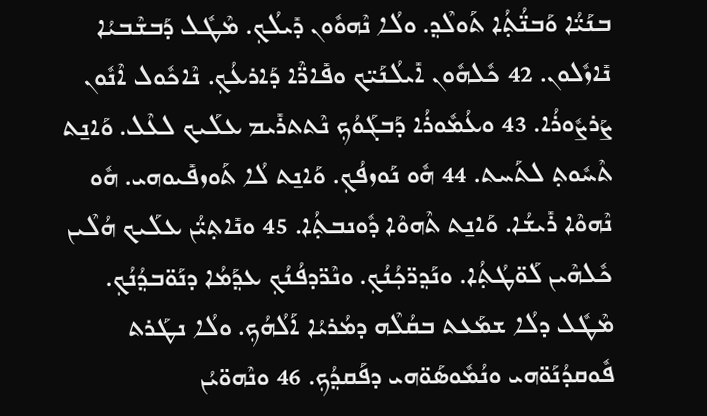ܒܢܰܝ̈ܳܐ ܘܰܒܢ̈ܳܬ݂ܳܐ ܬܰܘܠܶܕ݂. ܘܠܳܐ ܢܶܗܘܽܘܢ ܕܺܝܠܳܟ݂. ܡܶܛܽܠ ܕܰܒܫܶܒܝܳܐ ܢܺܐܙܽܠܘܢ. 42 ܟܽܠܗܽܘܢ ܐܺܝܠܳܢܰܝ̈ܟ ܘܦܺܐܖ̈ܶܐ ܕܰܐܪܥܳܟ݂. ܢܶܐܟܽܘܠ ܐܶܢܽܘܢ ܨܰܪܨܽܘܪܳܐ. 43 ܘܥܳܡܽܘܪܳܐ ܕܰܒܓܰܘܳܟ݂ ܢܶܬܬܪܺܝܡ ܥܠܰܝܟ ܠܥܶܠ. ܘܰܐܢ̱ܬ ܬܶܚܽܘܬ݂ ܠܬܰܚܬ. 44 ܗܽܘ ܢܰܘܙܦܳܟ݂. ܘܰܐܢ̱ܬ ܠܳܐ ܬܰܘܙܦܺܝܘܗܝ. ܗܽܘ ܢܶܗܘܶܐ ܪܺܝܫܳܐ. ܘܰܐܢ̱ܬ ܬܶܗܘܶܐ ܕܽܘܢܒܬ݂ܳܐ. 45 ܘܢܺܐܬ݂ܝ̈ܳܢ ܥܠܰܝܟ ܗܳܠܶܝܢ ܟܽܠܗܶܝܢ ܠܰܘ̈ܛܳܬ݂ܳܐ. ܘܢܰܕ݂ܖ̈ܟ݂ܳܢܳܟ݂. ܘܢܶܖ̈ܕܦܳܢܳܟ݂ ܥܕ݂ܰܡܳܐ ܕܢܰܘ̈ܒܕ݂ܳܢܳܟ݂. ܡܶܛܽܠ ܕܠܳܐ ܫܡܰܥܬ ܒܩܳܠܶܗ ܕܡܳܪܝܳܐ ܐܰܠܳܗܳܟ݂. ܘܠܳܐ ܢܛܰܪܬ ܦܽܘܩܕܳܢܰܘ̈ܗܝ ܘܢܳܡܽܘܣܰܘ̈ܗܝ ܕܦܰܩܕ݂ܳܟ݂. 46 ܘܢܶܗܘ̈ܝܳܢ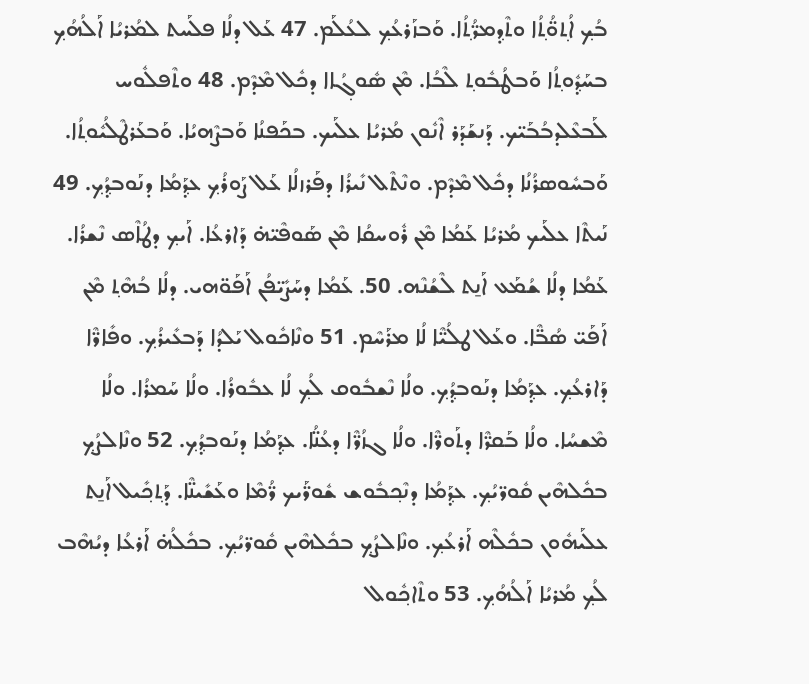ܒܳܟ݂ ܐܳܬ݂ܘ̈ܳܬ݂ܳܐ ܘܬܶܕ݂ܡܖ̈ܳܬ݂ܳܐ. ܘܰܒܙܰܪܥܳܟ݂ ܠܥܳܠܰܡ. 47 ܥܰܠ ܕܠܳܐ ܦܠܰܚܬ ܠܡܳܪܝܳܐ ܐܰܠܳܗܳܟ݂ ܒܚܰܕ݂ܽܘܬ݂ܳܐ ܘܰܒܛܳܒܽܘܬ݂ ܠܶܒܳܐ. ܡܶܢ ܣܽܘܓ݂ܳܐܐ ܕܟܽܠ ܡܶܕܶܡ. 48 ܘܬܶܦܠܽܘܚ ܠܰܒܥܶܠܕܒܳܒܰܝ̈ܟ. ܕܰܢܫܰܕܰܪ ܐܶܢܽܘܢ ܡܳܪܝܳܐ ܥܠܰܝܟ. ܒܟܰܦܢܳܐ ܘܰܒܨܶܗܝܳܐ. ܘܰܒܥܰܪܛܶܠܳܝܽܘܬ݂ܳܐ. ܘܰܒܚܽܘܣܪܳܢܳܐ ܕܟܽܠ ܡܶܕܶܡ. ܘܢܶܬܶܠ ܢܺܝܪܳܐ ܕܦܰܪܙܠܳܐ ܥܰܠ ܨܰܘܪܳܟ݂ ܥܕ݂ܰܡܳܐ ܕܢܰܘܒܕ݂ܳܟ݂. 49 ܢܰܝܬܶܐ ܥܠܰܝܟ ܡܳܪܝܳܐ ܥܰܡܳܐ ܡܶܢ ܪܽܘܚܩܳܐ ܡܶܢ ܣܰܘܦܶܝ̈ܗ̇ ܕܰܐܪܥܳܐ. ܐܰܝܟ݂ ܕܛܳܐܶܣ ܢܶܫܪܳܐ. ܥܰܡܳܐ ܕܠܳܐ ܫܳܡܰܥ ܐܰܢ̱ܬ ܠܶܫܳܢܶܗ. 50. ܥܰܡܳܐ ܕܚܰܨܺܝ̈ܦܳܢ ܐܰܦܰܘ̈ܗܝ. ܕܠܳܐ ܒܳܗܶܬ݂ ܡܶܢ ܐܰܦܰܝ̈ ܣܳܒ̈ܶܐ. ܘܥܰܠ ܛܠܳܝ̈ܶܐ ܠܳܐ ܡܪܰܚܶܡ. 51 ܘܢܶܐܟܽܘܠ ܝܰܠܕܳܐ ܕܰܒܥܺܝܪܳܟ݂. ܘܦܺܐܖ̈ܶܐ ܕܰܐܪܥܳܟ݂. ܥܕ݂ܰܡܳܐ ܕܢܰܘܒܕ݂ܳܟ݂. ܘܠܳܐ ܢܶܫܒܽܘܩ ܠܳܟ݂ ܠܳܐ ܥܒܽܘܪܳܐ. ܘܠܳܐ ܚܰܡܪܳܐ. ܘܠܳܐ ܡܶܫܚܳܐ. ܘܠܳܐ ܒܰܩܖ̈ܶܐ ܕܬܰܘܖ̈ܶܐ. ܘܠܳܐ ܓܙܳܖ̈ܶܐ ܕܥܳܢ̈ܳܐ. ܥܕ݂ܰܡܳܐ ܕܢܰܘܒܕ݂ܳܟ݂. 52 ܘܢܶܐܠܨܳܟ݂ ܒܟܽܠܗܶܝܢ ܩܽܘܖ̈ܝܳܟ݂. ܥܕ݂ܰܡܳܐ ܕܢܶܟ݂ܒܽܘܫ ܫܽܘܖ̈ܰܝܟ ܖ̈ܳܡܶܐ ܘܥܰܫܺܝܢ̈ܶܐ. ܕܰܬ݂ܟ݂ܺܝܠ ܐܰܢ̱ܬ ܥܠܰܝܗܽܘܢ ܒܟܽܠܶܗ ܐܰܪܥܳܟ݂. ܘܢܶܐܠܨܳܟ݂ ܒܟܽܠܗܶܝܢ ܩܽܘܖ̈ܝܳܟ݂. ܒܟܽܠܳܗ̇ ܐܰܪܥܳܐ ܕܝܳܗܶܒ ܠܳܟ݂ ܡܳܪܝܳܐ ܐܰܠܳܗܳܟ݂. 53 ܘܬܶܐܟ݂ܽܘܠ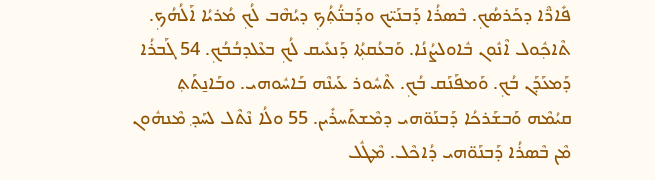ܦܺܐܖ̈ܶܐ ܕܟܰܪܣܳܟ݂. ܒܶܣܪܳܐ ܕܰܒܢܰܝ̈ܟ ܘܕܰܒܢ̈ܳܬ݂ܳܟ݂ ܕܝܳܗܶܒ ܠܳܟ݂ ܡܳܪܝܳܐ ܐܰܠܳܗܳܟ݂. ܬܶܐܟ݂ܽܘܠ ܐܶܢܽܘܢ ܒܽܐܘܠܨܳܢܳܐ. ܘܰܒܥܳܩܬ݂ܳܐ ܕܰܢܥܺܝܩ ܠܳܟ݂ ܒܥܶܠܕܒܳܒܳܟ݂. 54 ܓܰܒܪܳܐ ܕܰܡܥܰܕܰܢ ܒܳܟ݂. ܘܰܡܦܰܢܰܩ ܒܳܟ݂. ܬܶܚܽܘܪ ܥܰܝܢܶܗ ܒܰܐܚܽܘܗܝ. ܘܒܰܐܢ̱ܬܰܬ݂ ܩܝܳܡܶܗ ܘܰܒܫܰܪܟܳܐ ܕܰܒܢܰܘ̈ܗܝ ܕܡܶܫܬܰܚܪܺܝܢ. 55 ܘܠܳܐ ܢܶܬܶܠ ܠܚܰܕ݂ ܡܶܢܗܽܘܢ ܡܶܢ ܒܶܣܪܳܐ ܕܰܒܢܰܘ̈ܗܝ ܕܳܐܟܶܠ. ܡܶܛܽܠ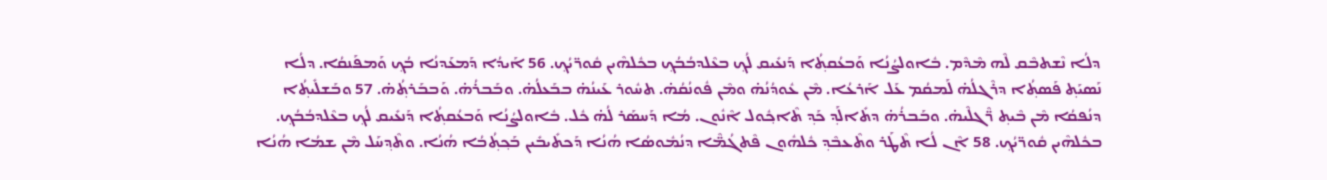ܕܠܳܐ ܢܶܫܬܒܶܩ ܠܶܗ ܡܶܕܶܡ. ܒܽܐܘܠܨܳܢܳܐ ܘܰܒܥܳܩܬ݂ܳܐ ܕܰܢܥܺܝܩ ܠܳܟ݂ ܒܥܶܠܕܒܳܒܳܟ݂ ܒܟܽܠܗܶܝܢ ܩܽܘܖ̈ܝܳܟ݂. 56 ܐܰܝܕܳܐ ܕܰܡܥܰܕܢܳܐ ܒܳܟ݂ ܘܰܡܦܰܢܩܳܐ. ܕܠܳܐ ܢܰܣܝܰܬ݂ ܦܰܣܬ݂ܳܐ ܕܪܶܓܠܳܗ̇ ܠܰܡܩܳܡ ܥܰܠ ܐܰܪܥܳܐ. ܡܶܢ ܥܽܘܕܳܢܳܗ̇ ܘܡܶܢ ܦܽܘܢܳܩܳܗ̇. ܬܚܽܘܪ ܥܰܝܢܳܗ̇ ܒܒܰܥܠܳܗ̇. ܘܒܰܒܪܳܗ̇. ܘܰܒܒܰܪܬ݂ܳܗ̇. 57 ܘܒܰܫܠܺܝܬ݂ܳܐ ܕܢܳܦܩܳܐ ܡܶܢ ܒܶܝܬ݂ ܖ̈ܶܓܠܶܝܗ̇. ܘܒܰܒܪܳܗ̇ ܕܬܺܐܠܰܕ݂ ܟܰܕ݂ ܬܶܐܟ݂ܽܘܠ ܐܶܢܽܘܢ. ܡܳܐ ܕܰܚܣܰܪ ܠܳܗ̇ ܟܽܠ. ܒܽܐܘܠܨܳܢܳܐ ܘܰܒܥܳܩܬ݂ܳܐ ܕܰܢܥܺܝܩ ܠܳܟ݂ ܒܥܶܠܕܒܳܒܳܟ݂. ܒܟܽܠܗܶܝܢ ܩܽܘܖ̈ܝܳܟ݂. 58 ܐܶܢ ܠܳܐ ܬܶܛܰܪ ܘܬܶܥܒܶܕ݂ ܟܽܠܗܽܘܢ ܦܶܬܓܳܡ̈ܶܐ ܕܢܳܡܽܘܣܳܐ ܗܳܢܳܐ ܕܰܟܬܺܝܒܺܝܢ ܒܰܟ݂ܬ݂ܳܒܳܐ ܗܳܢܳܐ. ܘܬܶܕ݂ܚܰܠ ܡܶܢ ܫܡܳܐ ܗܳܢܳܐ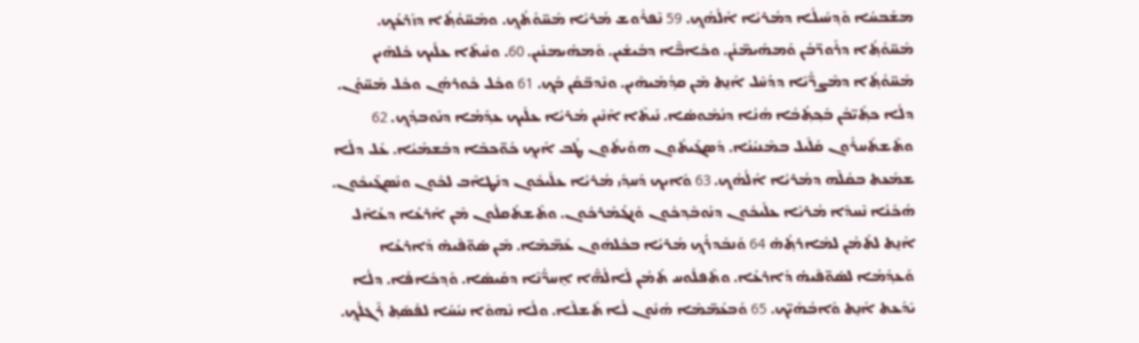ܡܫܰܒܚܳܐ ܘܰܕ݂ܚܺܝܠܳܐ ܕܡܳܪܝܳܐ ܐܰܠܳܗܳܟ݂. 59 ܢܶܦܪܽܘܫ ܡܳܪܝܳܐ ܡܰܚ̈ܘܳܬܳܟ݂. ܘܡܰܚ̈ܘܳܬ݂ܳܐ ܕܙܰܪܥܳܟ݂. ܡܰܚ̈ܘܳܬ݂ܳܐ ܕܪܰܘܖ̈ܒܳܢ ܘܰܡܗܰܝܡ̈ܢܳܢ. ܘܟܺܐܒ̈ܶܐ ܕܒܺܝܫܺܝܢ. ܘܰܡܗܰܝܡܢܺܝܢ. 60. ܘܢܰܝܬܶܐ ܥܠܰܝܟ ܟܽܠܗܶܝܢ ܡܰܚ̈ܘܳܬ݂ܳܐ ܕܡܶܨܖ̈ܳܝܶܐ ܕܕܳܚܶܠ ܐܰܢ̱ܬ ܡܶܢ ܩܕ݂ܳܡܰܝܗܶܝܢ. ܘܢܶܕܒ̈ܩܳܢ ܒܳܟ݂. 61 ܘܟܽܠ ܟܽܘܪܗܳܢ ܘܟܽܠ ܡܰܚ̈ܘܳܢ. ܕܠܳܐ ܟܬ݂ܺܝ̈ܒܳܢ ܒܰܟ݂ܬ݂ܳܒܳܐ ܗܳܢܳܐ ܕܢܳܡܽܘܣܳܐ. ܢܰܝܬܶܐ ܐܶܢܶܝܢ ܡܳܪܝܳܐ ܥܠܰܝܟ ܥܕ݂ܰܡܳܐ ܕܢܰܘܒܕ݂ܳܟ݂. 62 ܘܬܶܫܬܰܚܪܽܘܢ ܩܰܠܺܝܠ ܒܡܶܢܝܳܢܳܐ. ܕܰܣܓܺܝܬܽܘܢ ܗܘܰܝܬܽܘܢ ܛܳܒ ܐܰܝܟ݂ ܟܰܘ̈ܟܒܶܐ ܕܒܰܫܡܰܝܳܐ. ܥܰܠ ܕܠܳܐ ܫܡܰܥܬ ܒܩܳܠܶܗ ܕܡܳܪܝܳܐ ܐܰܠܳܗܳܟ݂. 63 ܘܰܐܝܟ݂ ܕܰܚܕ݂ܺܝ ܡܳܪܝܳܐ ܥܠܰܝܟܽܘܢ ܕܢܰܛܐܶܒ ܠܟܽܘܢ ܘܢܰܣܓܶܝܟܽܘܢ. ܗܳܟܰܢܳܐ ܢܶܚܕܶܐ ܡܳܪܝܳܐ ܥܠܰܝܟܽܘܢ ܕܢܰܘܒܶܕ݂ܟܽܘܢ ܘܰܢܓܰܡܰܪܟܽܘܢ. ܘܬܶܫܬܰܩܠܽܘܢ ܡܶܢ ܐܰܪܥܳܐ ܕܥܳܐܶܠ ܐܰܢ̱ܬ ܠܬܰܡܳܢ ܠܡܺܐܪܬ݂ܳܗ̇ 64 ܘܰܢܒܰܕܪܳܟ݂ ܡܳܪܝܳܐ ܒܟܽܠܗܽܘܢ ܥܰܡ̈ܡܶܐ. ܡܶܢ ܣܰܘ̈ܦܶܝܗ̇ ܕܰܐܪܥܳܐ ܘܰܥܕ݂ܰܡܳܐ ܠܣܰܘ̈ܦܶܝܗ̇ ܕܰܐܪܥܳܐ. ܘܬܶܦܠܽܘܚ ܬܰܡܳܢ ܠܰܐܠܳܗ̈ܶܐ ܐ̱ܚܖ̈ܳܢܶܐ ܕܩܰܝܣܳܐ. ܘܰܕ݂ܟܺܐܦܳܐ. ܕܠܳܐ ܝܺܕܰܥܬ ܐܰܢ̱ܬ ܘܰܐܒܳܗܰܝ̈ܟ. 65 ܘܰܒܥܰܡ̈ܡܶܐ ܗܳܢܽܘܢ ܠܳܐ ܬܶܫܠܶܐ. ܘܠܳܐ ܢܶܗܘܶܐ ܢܝܳܚܳܐ ܠܦܰܣܰܬ݂ ܪܶܓܠܳܟ݂.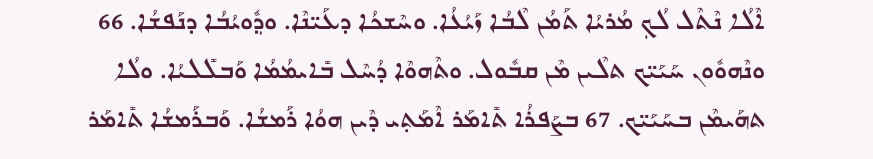ܐܶܠܳܐ ܢܶܬܶܠ ܠܳܟ݂ ܡܳܪܝܳܐ ܬܰܡܳܢ ܠܶܒܳܐ ܙܰܝܳܥܳܐ. ܘܚܶܫܟܳܐ ܕܥܰܝ̈ܢܶܐ. ܘܕ݂ܽܘܝܳܒܳܐ ܕܢܰܦܫܳܐ. 66 ܘܢܶܗܘܽܘܢ ܚܰܝܰܝ̈ܟ ܬܠܶܝܢ ܡܶܢ ܩܒܽܘܠ. ܘܬܶܗܘܶܐ ܕܳܚܶܠ ܒܺܐܝܡܳܡܳܐ ܘܰܒܠܺܠܝܳܐ. ܘܠܳܐ ܬܗܰܝܡܶܢ ܒܚܰܝܰܝ̈ܟ. 67 ܒܨܰܦܪܳܐ ܬܺܐܡܰܪ ܐܶܡܰܬ݂ܝ ܕܶܝܢ ܗܘܳܐ ܪܰܡܫܳܐ. ܘܰܒܪܰܡܫܳܐ ܬܺܐܡܰܪ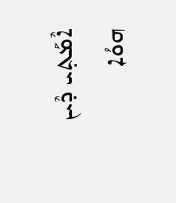ܐܶܡܰܬ݂ܝ ܕܶܝܢ ܗܘܳܐ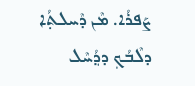ܨܰܦܪܳܐ. ܡܶܢ ܕܶܚܠܬ݂ܳܐ ܕܠܶܒܳܟ݂ ܕܕ݂ܳܚܶܠ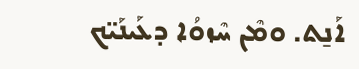ܐܰܢ̱ܬ. ܘܡܶܢ ܚܶܙܘܳܐ ܕܥܰܝܢܰܝ̈ܟ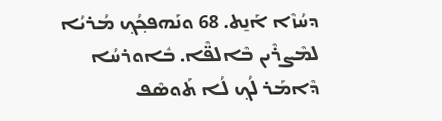ܕܚܳܙܶܐ ܐܰܢ̱ܬ. 68 ܘܢܰܗܦܟ݂ܳܟ݂ ܡܳܪܝܳܐ ܠܡܶܨܪܶܝܢ ܒܶܐܠܦ̈ܶܐ. ܒܽܐܘܪܚܳܐ ܕܶܐܡܰܪ ܠܳܟ݂ ܠܳܐ ܬܰܘܣܶܦ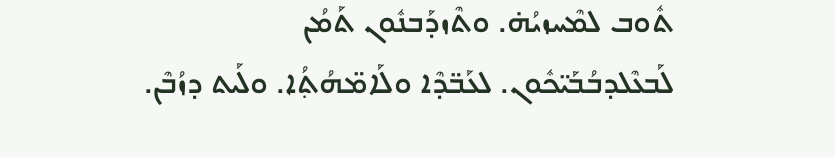ܬܽܘܒ ܠܡܶܚܙܝܳܗ̇. ܘܬܶܙܕܰܒܢܽܘܢ ܬܰܡܳܢ ܠܰܒܥܶܠܕܒܳܒܰܝ̈ܟܽܘܢ. ܠܥܰܒ̈ܕܶܐ ܘܠܰܐܡ̈ܗܳܬ݂ܳܐ. ܘܠܰܝܬ ܕܙܳܒܶܢ.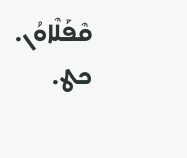ܩܶܦܰܠܶܐܘܳܢ. ܟܛ.